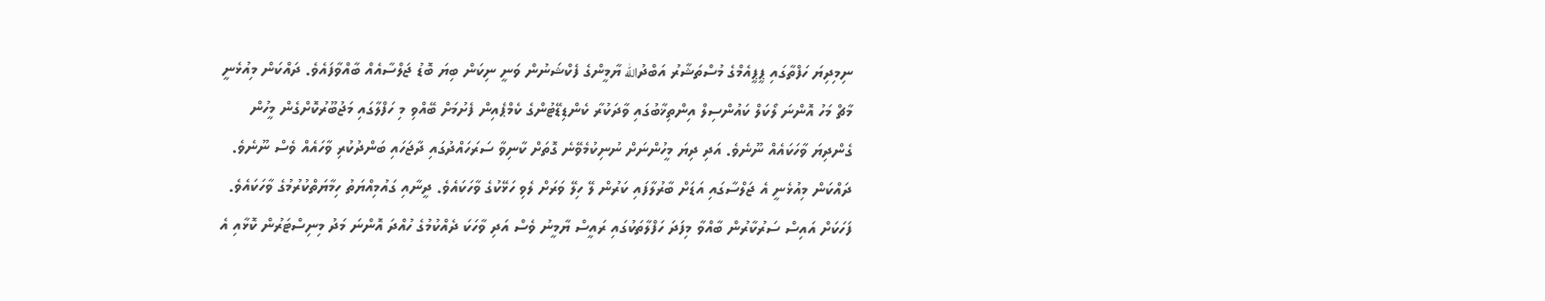ނިމިދިޔަ ހަފްތާގައި ޕީޕީއެމްގެ މުސްތަޝާރު އަބްދުالله ޔާމީންގެ ފެކްޝަނުން ވަނީ ނިކަން ބިޔަ ބޮޑު ޖަލްސާއެއް ބާއްވާފައެވެ. ދައްކަން މިއުޅެނީ މާޗް މަހު އޮންނަ ލޯކަލް ކައުންސިލް އިންތިޚާބުގައި ވާދަކުރާ ކެންޑިޑޭޓުންގެ ކެމްޕެއިން ފެށުމަށް ބޭއްވި މި ހަފްލާގައި މަޖުބޫރުކޮށްގެން މީހުން ގެންދިޔަ ވާހަކައެއް ނޫނެވެ. އަދި ދިޔަ މީހުންނަށް ނުނިކުމެވޭނެ ގޮތަށް ކާނިވާ ސަރަހައްދުގައި ދާޖަހައި ބަންދުކުރި ވާހައެއް ވެސް ނޫނެވެ. ދައްކަން މިއުޅެނީ އެ ޖަލްސާގައި އަޑަށް ބާރުލާފައި ކަރުން ލޭ ހިލޭ ވަރަށް ލެވި ހަޅޭކުގެ ވާހަކައެވެ. ދީނާއި ގައުމިއްޔަތު ހިމާޔަތްކުރުމުގެ ވާހަކައެވެ.
ފަހަކަށް އައިސް ސަރުކާރުން ބާއްވާ މިފަދަ ހަފްލާތަކުގައި ރައީސް ޔާމީނު ވެސް އަދި ވާހަކަ ދެއްކުމުގެ ހުއްދަ އޮންނަ މަދު މިނިސްޓަރުން ކޮޅާއި އެ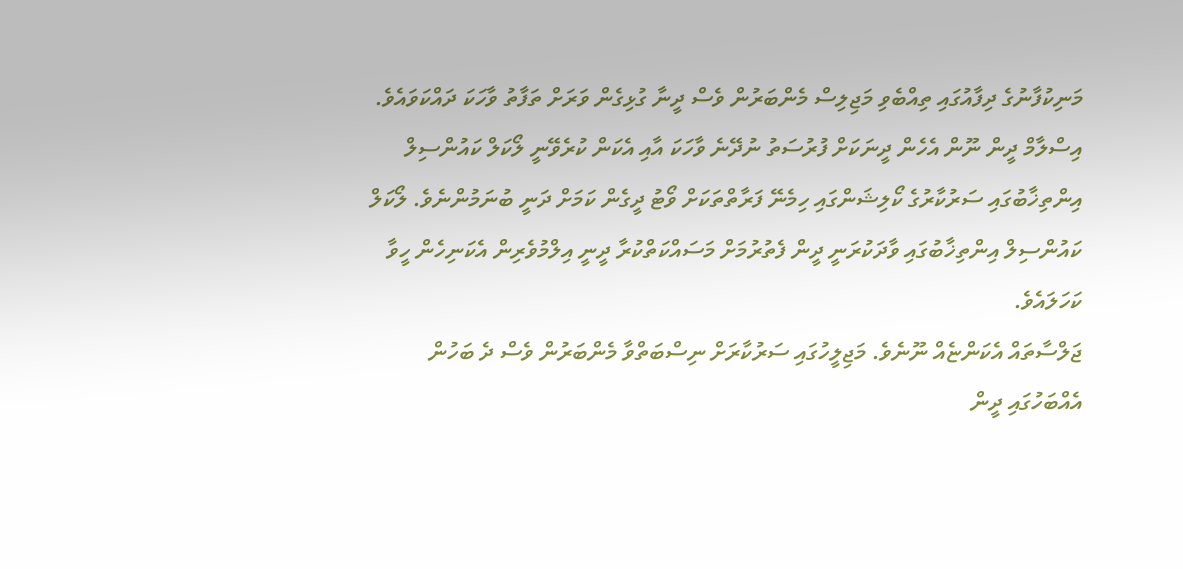މަނިކުފާނުގެ ދިފާއުގައި ތިއްބެވި މަޖިލިސް މެންބަރުން ވެސް ދީނާ ގުޅިގެން ވަރަށް ތަފާތު ވާހަކަ ދައްކަވައެވެ. އިސްލާމް ދީން ނޫން އެހެން ދީނަކަށް ފުރުސަތު ނުދޭނެ ވާހަކަ އާއި އެކަން ކުރެވޭނީ ލޯކަލް ކައުންސިލް އިންތިޚާބުގައި ސަރުކާރުގެ ކޯލިޝަންގައި ހިމެނޭ ފަރާތްތަކަށް ވޯޓު ދީގެން ކަމަށް ދަނީ ބުނަމުންނެވެ. ލޯކަލް ކައުންސިލް އިންތިޚާބުގައި ވާދަކުރަނީ ދީން ފެތުރުމަށް މަސައްކަތްކުރާ ދީނީ އިލްމުވެރިން އެކަނިހެން ހީވާ ކަހަލައެވެ.
ޖަލްސާތައް އެކަންޏެއް ނޫނެވެ. މަޖިލީހުގައި ސަރުކާރަށް ނިސްބަތްވާ މެންބަރުން ވެސް ދެ ބަހުން އެއްބަހުގައި ދީން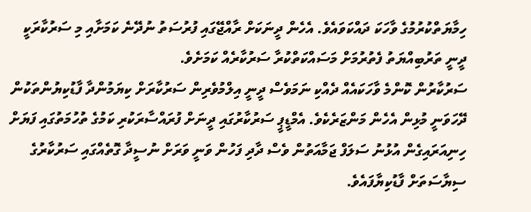ހިމާޔަތްކުރުމުގެ ވާހަކަ ދައްކަވައެވެ. އެހެން ދީނަކަށް ރާއްޖޭގައި ފުރުސަތު ނުދޭނެ ކަމަށާއި މި ސަރުކާރަކީ ދީނީ ތަރުބިއްޔަތު ފެތުރުމަށް މަސައްކަތްކުރާ ސަރުކާރެއް ކަމަށެވެ.
ސަރުކާރުން ކޮންމެ ވާހަކައެއް ދެއްކި ނަމަވެސް ދީނީ އިލްމުވެރިން ސަރުކާރަށް ކިޔަމުންދާ ފާޑުކިޔުންތަކުން ދޭހަވަނީ މުޅިން އެހެން މަންޒަރެކެވެ. އެމްޑީޕީ ސަރުކާރުގައި ދީނަށް ފުރައްސާރަކުރި ކަމުގެ ތުހުމަތުގައި ފަޔަށް ހިނިއަރައިގެން އުޅުނު ސަލަފް ޖަމާއަތުން ވެސް ދާދި ފަހުން ވަނީ ވަރަށް ނުސީދާ ގޮތެއްގައި ސަރުކާރުގެ ސިޔާސަތަށް ފާޑުކިޔާފައެވެ.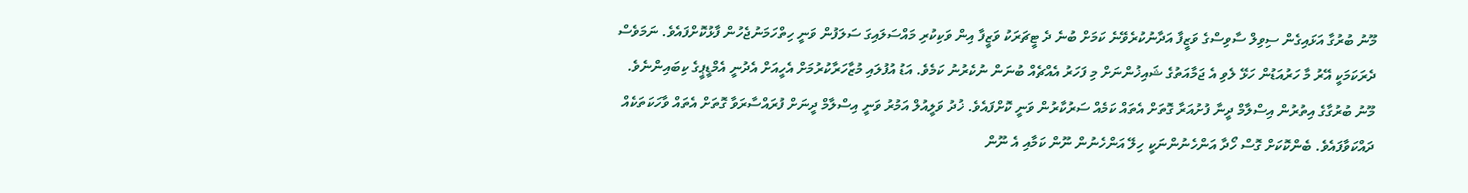މޫނު ބުރުގާ އަޅައިގެން ސިވިލް ސާވިސްގެ ވަޒީފާ އަދާނުކުރެވޭނެ ކަމަށް ބުނެ ދެ ޓީޗަރަކު ވަޒީފާ އިން ވަކިކުރި މައްސަލައިގަ ސަލަފުން ވަނީ ހިތްހަމަނުޖެހުން ފާޅުކޮށްފައެވެ. ނަމަވެސް ދެރަކަމަކީ އޭރު މާ ހަރުއަޑުން ހަޅޭ ލެވި އެ ޖަމާއަތުގެ ޝައިޚުންނަށް މި ފަހަރު އެއްޗެއް ބުނަން ނުކެރުނު ކަމެވެ. އަޑު އުފުލައި މުޒާހަރާކުރުމަށް އެހީއަށް އެދުނީ އެމްޑީޕީގެ ކިބައިންނެވެ.
މޫނު ބުރުގާގެ އިތުރުން އިސްލާމް ދީނާ ފުށުއަރާ ގޮތަށް އެތައް ކަމެއް ސަރުކާރުން ވަނީ ކޮށްފައެވެ. ޚުދު ވަލީއުލް އަމުރު ވަނީ އިސްލާމް ދީނަށް ފުރައްސާރަވާ ގޮތަށް އެތައް ވާހަކަތަކެއް ދައްކަވާފައެވެ. ބެންކޮކަށް ގޮސް ހޯދާ އަންހެނުންނަކީ ހިލޭ އަންހެނުން ނޫން ކަމާއި އެ ނޫން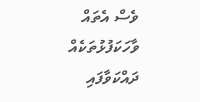ވެސް އެތައް ވާހަކަފުޅުތަކެއް ދައްކަވާފައި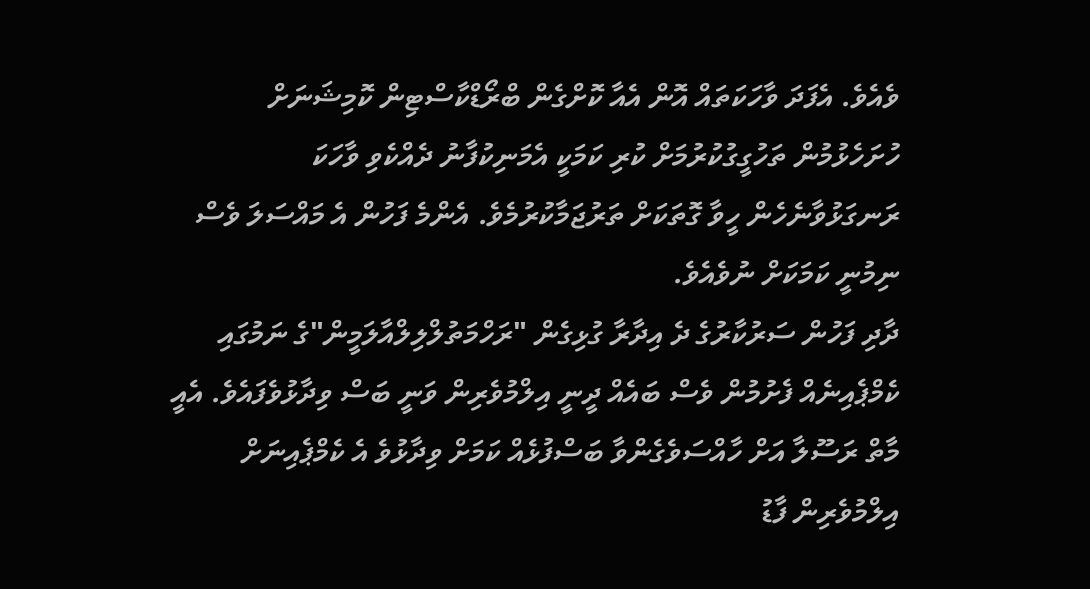ވެއެވެ. އެފަދަ ވާހަކަތައް އޮން އެއާ ކޮށްގެން ބްރޯޑްކާސްޓިން ކޮމިޝަނަށް ހުށަހެޅުމުން ތަހުގީގުކުރުމަށް ކުރި ކަމަކީ އެމަނިކުފާނު ދެއްކެވި ވާހަކަ ރަނގަޅުވާނެހެން ހީވާ ގޮތަކަށް ތަރުޖަމާކުރުމެވެ. އެންމެ ފަހުން އެ މައްސަލަ ވެސް ނިމުނީ ކަމަކަށް ނުވެއެވެ.
ދާދި ފަހުން ސަރުކާރުގެ ދެ އިދާރާ ގުޅިގެން "ރަހްމަތުލްލިލްއާލަމީން"ގެ ނަމުގައި ކެމްޕެއިނެއް ފެށުމުން ވެސް ބައެއް ދީނީ އިލްމުވެރިން ވަނީ ބަސް ވިދާޅުވެފައެވެ. އެއީ މާތް ރަސޫލާ އަށް ހާއްސަވެގެންވާ ބަސްފުޅެއް ކަމަށް ވިދާޅުވެ އެ ކެމްޕެއިނަށް އިލްމުވެރިން ފާޑު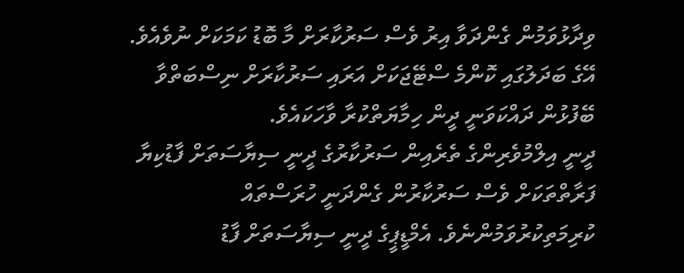ވިދާޅުވަމުން ގެންދަވާ އިރު ވެސް ސަރުކާރަށް މާ ބޮޑު ކަމަކަށް ނުވެއެވެ. އޭގެ ބަދަލުގައި ކޮންމެ ސްޓޭޖަކަށް އަރައި ސަރުކާރަށް ނިސްބަތްވާ ބޭފުޅުން ދައްކަވަނީ ދީން ހިމާޔަތްކުރާ ވާހަކައެވެ.
ދީނީ އިލްމުވެރިންގެ ތެރެއިން ސަރުކާރުގެ ދީނީ ސިޔާސަތަށް ފާޑުކިޔާ ފަރާތްތަކަށް ވެސް ސަރުކާރުން ގެންދަނީ ހުރަސްތައް ކުރިމަތިކުރުވަމުންނެވެ. އެމްޑީޕީގެ ދީނީ ސިޔާސަތަށް ފާޑު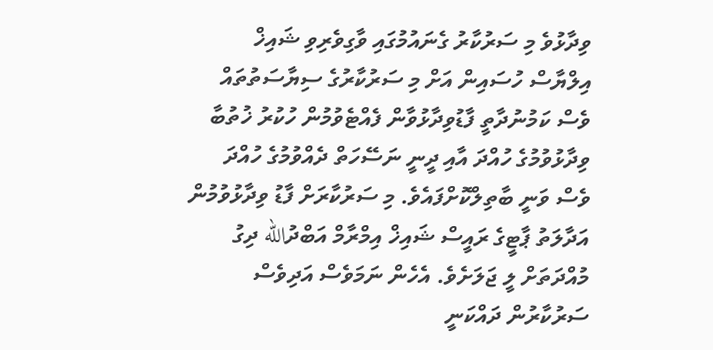ވިދާޅުވެ މި ސަރުކާރު ގެނައުމުގައި ވާގިވެރިވި ޝައިޚް އިލްޔާސް ހުސައިން އަށް މި ސަރުކާރުގެ ސިޔާސަތުތައް ވެސް ކަމުނުދާތީ ފާޑުވިދާޅުވާން ފެއްޓެވުމުން ހުކުރު ޚުތުބާ ވިދާޅުވުމުގެ ހުއްދަ އާއި ދީނީ ނަސޭހަތް ދެއްވުމުގެ ހުއްދަ ވެސް ވަނީ ބާތިލްކޮށްފައެވެ. މި ސަރުކާރަށް ފާޑު ވިދާޅުވުމުން އަދާލަތު ޕާޓީގެ ރައީސް ޝައިޚް އިމްރާމް އަބްދުالله ދިގު މުއްދަތަށް ލީ ޖަލަށެވެ. އެހެން ނަމަވެސް އަދިވެސް ސަރުކާރުން ދައްކަނީ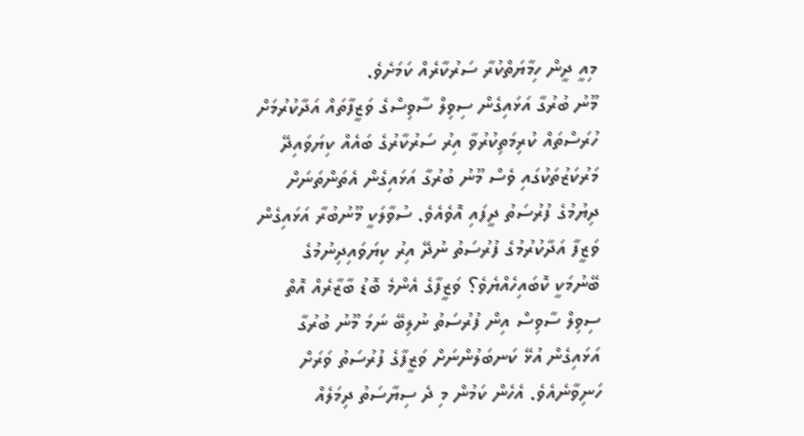މިއީ ދީން ހިމާޔަތްކުރާ ސަރުކާރެއް ކަމަށެވެ.
މޫނު ބުރުގާ އަޅައިގެން ސިވިލް ސާވިސްގެ ވަޒީފާތައް އަދާކުރުމަށް ހުރަސްތައް ކުރިމަތިކުރުވާ އިރު ސަރުކާރުގެ ބައެއް ކިޔަވައިދޭ މަރުކަޒުތަކުގައި ވެސް މޫނު ބުރުގާ އަޅައިގެން އެތަންތަނަށް ދިޔުމުގެ ފުރުސަތު ދީފައި އޮވެއެވެ. ސުވާލަކީ މޫނުބުރާ އަޅައިގެން ވަޒީފާ އަދާކުރުމުގެ ފުރުސަތު ނުދޭ އިރު ކިޔަވައިދިނުމުގެ ބޭނުމަކީ ކޮބައިހެއްޔެވެ؟ ވަޒީފާގެ އެންމެ ބޮޑު ބާޒާރެއް އޮތް ސިވިލް ސާވިސް އިން ފުރުސަތު ނުލިބޭ ނަމަ މޫނު ބުރުގާ އަޅައިގެން އުޅޭ ކަނބަލުންނަށް ވަޒީފާގެ ފުރުސަތު ވަރަށް ހަނިވާނެއެވެ. އެހެން ކަމުން މި ދެ ސިޔާސަތު ދިމަލެއް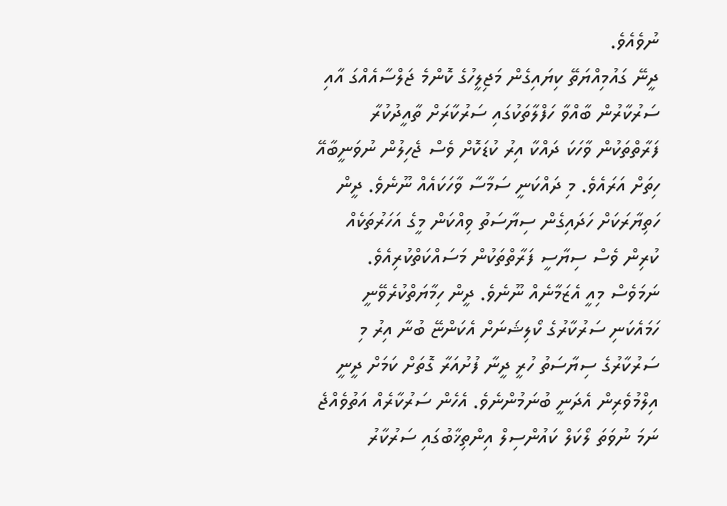ނުވެއެވެ.
ދީނޭ ގައުމިއްޔަތޭ ކިޔައިގެން މަޖިލީހުގެ ކޮންމެ ޖަލްސާއެއްގަ އާއި ސަރުކާރުން ބާއްވާ ހަފްލާތަކުގައި ސަރުކާރަށް ތާއީދުކުރާ ފަރާތްތަކުން ވާހަކަ ދައްކާ އިރު ކުޑަކޮށް ވެސް ޖެހިލުން ނުވަނީބާއޭ ހިތަށް އަރައެވެ. މި ދައްކަނީ ސަމާސާ ވާހަކައެއް ނޫނެވެ. ދީން ހަތިޔާރަކަށް ހަދައިގެން ސިޔާސަތު ވިއްކަން މީގެ އަހަރުތަކެއް ކުރިން ވެސް ސިޔާސީ ފަރާތްތަކުން މަސައްކަތްކުރިއެވެ. ނަމަވެސް މިއީ އެޒަމާނެއް ނޫނެވެ. ދީން ހިމާޔަތްކުރެވޭނީ ހަމައެކަނި ސަރުކާރުގެ ކޯލިޝަނަށް އެކަންޏޭ ބުނާ އިރު މި ސަރުކާރުގެ ސިޔާސަތު ހުރީ ދީނާ ފުށުއަރާ ގޮތަށް ކަމަށް ދީނީ އިލްމުވެރިން އެދަނީ ބުނަމުންނެވެ. އެހެން ސަރުކާރެއް އަތުވެއްޖެ ނަމަ ނުވަތަ ލޯކަލް ކައުންސިލް އިންތިޚާބުގައި ސަރުކާރު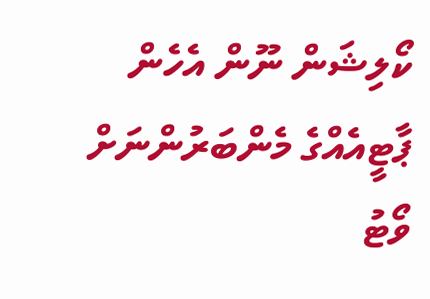ކޯލިޝަން ނޫން އެހެން ޕާޓީއެއްގެ މެންބަރުންނަށް ވޯޓު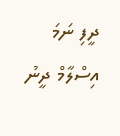ދީފި ނަމަ އިސްލާމް ދީނު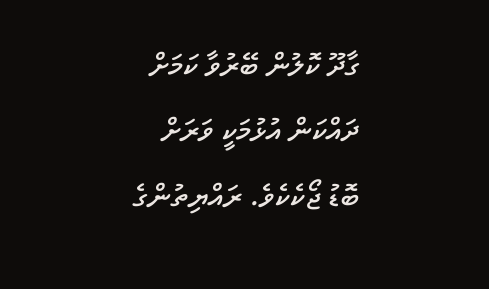ގާދޫ ކޮލުން ބޭރުވާ ކަމަށް ދައްކަން އުޅުމަކީ ވަރަށް ބޮޑު ޖޯކެކެވެ. ރައްޔިތުންގެ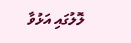ލޮލުގައި އަޅުވާ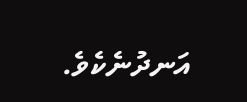އަނދުނެކެވެ.